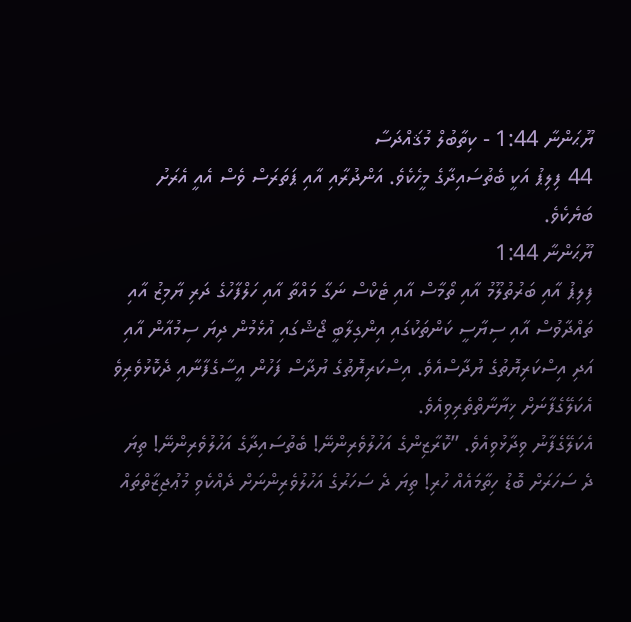ޔޫޙަންނާ 1:44 - ކިތާބުލް މުޤައްދަސާ
44 ފިލިޕު އަކީ ބެތުސައިދާގެ މީހެކެވެ. އަންދުރާއި އާއި ޕަތަރަސް ވެސް އެއީ އެރަށު ބަޔެކެވެ.
ޔޫޙަންނާ 1:44
ފިލިޕު އާއި ބަރުތުލޫމު އާއި ތޯމާސް އާއި ޓެކްސް ނަގާ މައްތާ އާއި ހަލްފާހުގެ ދަރި ޔާމިޒު އާއި ތައްދާވުސް އާއި ސިޔާސީ ކަންތަކުގައި އިންގިލާބީ ޖޯޝްގައި އުޅެމުން ދިޔަ ސިމުއާން އާއި އަދި އިސްކަރިޔޮތުގެ ޔުދާސްއެވެ. އިސްކަރިޔޮތުގެ ޔުދާސް ފަހުން އީސާގެފާނާއި ދެކޮޅުވެރިވެ އެކަލޭގެފާނަށް ޚިޔާނާތްތެރިވިއެވެ.
އެކަލޭގެފާނު ވިދާޅުވިއެވެ. ”ކޮރާޒިންގެ އަހުލުވެރިންނޭ! ބެތުސައިދާގެ އަހުލުވެރިންނޭ! ތިޔަ ދެ ސަހަރަށް ބޮޑު ހިތާމައެއް ހުރި! ތިޔަ ދެ ސަހަރުގެ އަހުލުވެރިންނަށް ދެއްކެވި މުޢުޖިޒާތްތައް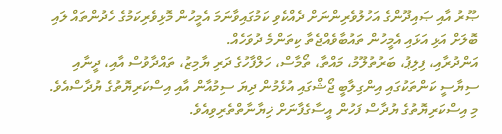ޞޫރު އާއި ޞައިދޫންގެ އަހުލުވެރިންނަށް ދެއްކެވި ކަމުގައިވާނަމަ އެމީހުން މޮޅިވެރިކަމުގެ ހެދުންތައް ލައި ބޮލަށް އަޅި އަޅައި އެމީހުން ތައުބާވެއްޖެތާ ކިތަންމެ ދުވަހެއް.
އަންދުރާއި، ފިލިޕު، ބަރުތުލޫމު، މައްތާ، ތޯމާސް، ހަލްފާހުގެ ދަރި ޔާމިޒު، ތައްދާވުސް އާއި، ދީނާއި ސިޔާސީ ކަންތަކުގައި އިންގިލާބީ ޖޯޝްގައި އުޅެމުން ދިޔަ ސިމުއާން އާއި އިސްކަރިޔޮތުގެ ޔުދާސްއެވެ. މި އިސްކަރިޔޮތުގެ ޔުދާސް ފަހުން އީސާގެފާނަށް ޚިޔާނާތްތެރިވިއެވެ.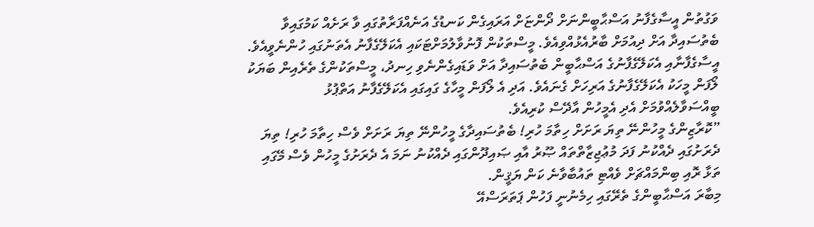ވަގުތުން އީސާގެފާނު އަސްޙާބީންނަށް ދޯންޏަށް އަރައިގެން ކަނޑުގެ އަނެއްފަރާތުގައި ވާ ރަށެއް ކަމުގައިވާ ބެތުސައިދާ އަށް ދިއުމަށް ބާރުއެޅުއްވިއެވެ. މީސްތަކުން ފޮނުވާލުމަށްޓަކައި އެކަލޭގެފާނު އެތަނުގައި ހުންނެވީއެވެ.
އީސާގެފާނާއި އެކަލޭގެފާނުގެ އަސްޙާބީން ބެތުސައިދާ އަށް ވަޑައިގެންނެވި ހިނދު، މީސްތަކުންގެ ތެރެއިން ބަޔަކު ލޯފަން މީހަކު އެކަލޭގެފާނުގެ އަރިހަށް ގެނައެވެ. އަދި އެ ލޯފަން މީހާގެ ގައިގައި އެކަލޭގެފާނު އަތްޕުޅު ބީއްސަވާލެއްވުމަށް އެދި އެމީހުން އާދޭސް ކުރިއެވެ.
”ކޮރާޒިންގެ މީހުންނޭ ތިޔަ ރަށަށް ހިތާމަ ހުރި! ބެތުސައިދާގެ މީހުންނޭ ތިޔަ ރަށަށް ވެސް ހިތާމަ ހުރި! ތިޔަ ދެރަށުގައި ދެއްކުނު ފަދަ މުޢުޖިޒާތްތައް ޞޫރު އާއި ޞައިދޫންގައި ދެއްކުނު ނަމަ އެ ދެރަށުގެ މީހުން ވެސް މޭގައި ތަޅާ ރޮއި ބިންމައްޗަށް ވެއްޓި ތައުބާވާނެ ކަން ޔަޤީން.
މިބާރަ އަސްޙާބީންގެ ތެރޭގައި ހިމެނުނީ ފަހުން ޕަތަރަސްއޭ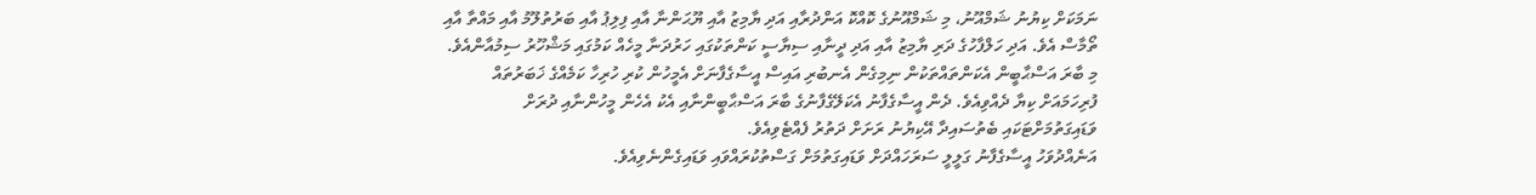ނަމަކަށް ކިޔުނު ޝަމްއޫނު، މި ޝަމްއޫނުގެ ކޮއްކޮ އަންދުރާއި އަދި ޔާމިޒު އާއި ޔޫޙަންނާ އާއި ފިލިޕު އާއި ބަރުތުލޫމު އާއި މައްތާ އާއި ތޯމާސް އެވެ. އަދި ހަލްފާހުގެ ދަރި ޔާމިޒު އާއި އަދި ދީނާއި ސިޔާސީ ކަންތަކުގައި ހަރުދަނާ މީހެއް ކަމުގައި މަޝްހޫރު ސިމުއާންއެވެ.
މި ބާރަ އަސްޙާބީން އެކަންތައްތަކުން ނިމިގެން އެނބުރި އައިސް އީސާގެފާނަށް އެމީހުން ކުރި ހުރިހާ ކަމެއްގެ ޚަބަރުތައް ފުރިހަމައަށް ކިޔާ ދެއްވިއެވެ. ދެން އީސާގެފާނު އެކަލޭގެފާނުގެ ބާރަ އަސްޙާބީންނާއި އެކު އެހެން މީހުންނާއި ދުރަށް ވަޑައިގަތުމަށްޓަކައި ބެތުސައިދާ އޭކިޔުނު ރަށަށް ދަތުރު ފެއްޓެވިއެވެ.
އަނެއްދުވަހު އީސާގެފާނު ގަލީލީ ސަރަހައްދަށް ވަޑައިގަތުމަށް ގަސްތުކުރައްވައި ވަޑައިގެންނެވިއެވެ.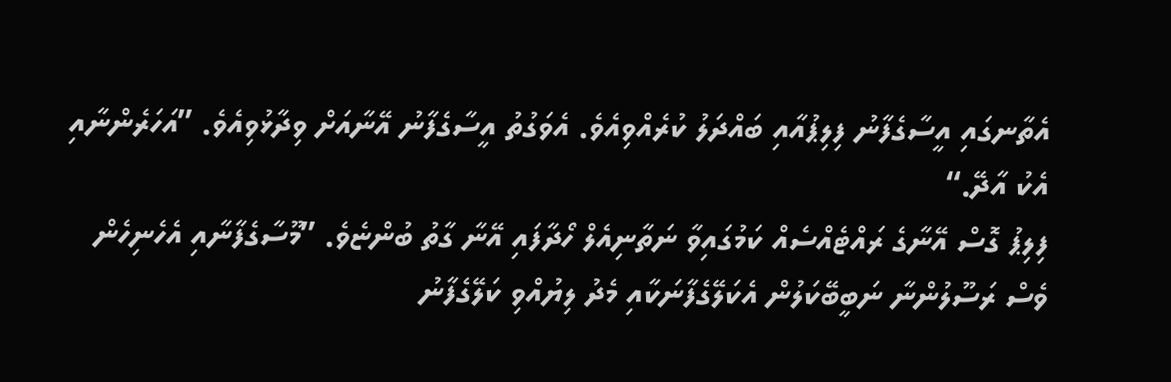އެތާނގައި އީސާގެފާނު ފިލިޕުއާއި ބައްދަލު ކުރެއްވިއެވެ. އެވަގުތު އީސާގެފާނު އޭނާއަށް ވިދާޅުވިއެވެ. ”އަހަރެންނާއި އެކު އާދޭ.“
ފިލިޕު ގޮސް އޭނާގެ ރައްޓެއްސެއް ކަމުގައިވާ ނަތާނިއެލް ހޯދާފައި އޭނާ ގާތު ބުންޏެވެ. ”މޫސާގެފާނާއި އެހެނިހެން ވެސް ރަސޫލުންނާ ނަބީބޭކަލުން އެކަލޭގެފާނަކާއި މެދު ލިޔުއްވި ކަލޭގެފާނު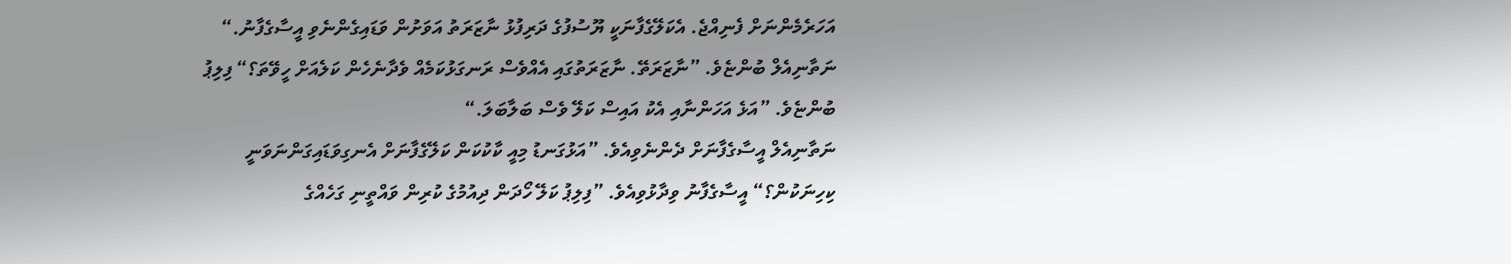އަހަރެމެންނަށް ފެނިއްޖެ. އެކަލޭގެފާނަކީ ޔޫސުފުގެ ދަރިފުޅު ނާޒަރަތު އަވަށުން ވަޑައިގެންނެވި އީސާގެފާނު.“
ނަތާނިއެލް ބުންޏެވެ. ”ނާޒަރަތޭ. ނާޒަރަތުގައި އެއްވެސް ރަނގަޅުކަމެއް ވެދާނެހެން ކަލެއަށް ހީވޭތަ؟“ ފިލިޕު ބުންޏެވެ. ”އަޅެ އަހަންނާއި އެކު އައިސް ކަލޭ ވެސް ބަލާބަލަ.“
ނަތާނިއެލް އީސާގެފާނަށް ދެންނެވިއެވެ. ”އަޅުގަނޑު މިއީ ކާކުކަން ކަލޭގެފާނަށް އެނގިވަޑައިގަންނަވަނީ ކިހިނަކުން؟“ އީސާގެފާނު ވިދާޅުވިއެވެ. ”ފިލިޕު ކަލޭ ހޯދަން ދިއުމުގެ ކުރިން ވައްތީނި ގަހެއްގެ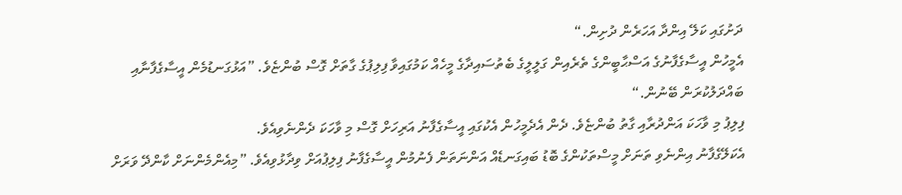ދަށުގައި ކަލޭ އިންދާ އަހަރެން ދުށިން.“
އެމީހުން އީސާގެފާނުގެ އަސްޙާބީންގެ ތެރެއިން ގަލީލީގެ ބެތުސައިދާގެ މީހެއް ކަމުގައިވާ ފިލިޕުގެ ގާތަށް ގޮސް ބުންޏެވެ. ”އަޅުގަނޑުމެން އީސާގެފާނާއި ބައްދަލުކުރަން ބޭނުން.“
ފިލިޕު މި ވާހަކަ އަންދުރާއި ގާތު ބުންޏެވެ. ދެން އެދެމީހުން އެކުގައި އީސާގެފާނު އަރިހަށް ގޮސް މި ވާހަކަ ދެންނެވިއެވެ.
އެކަލޭގެފާނު އިންނެވި ތަނަށް މީސްތަކުންގެ ބޮޑު ބައިގަނޑެއް އަންނަތަން ފެނުމުން އީސާގެފާނު ފިލިޕުއަށް ވިދާޅުވިއެވެ. ”މިއެންމެންނަށް ކާންދޭ ވަރަށް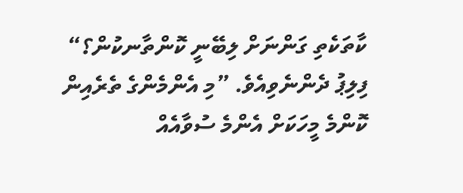ކާތަކެތި ގަންނަށް ލިބޭނީ ކޮންތާނކުން؟“
ފިލިޕު ދެންނެވިއެވެ. ”މި އެންމެންގެ ތެރެއިން ކޮންމެ މީހަކަށް އެންމެ ސުވާއެއް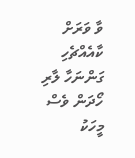ވާ ވަރަށް ކާއެއްޗެހި ގަންނަހާ ލާރި ހޯދަން ވެސް މީހަކު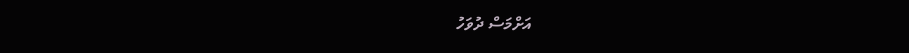އަށްމަސް ދުވަހު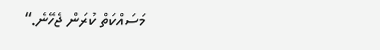މަސައްކަތް ކުރަން ޖެހޭނެ.“